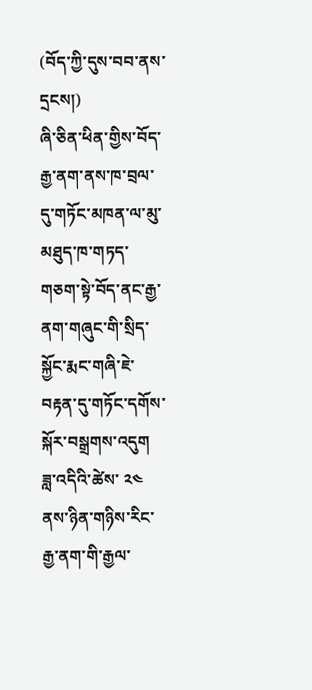(བོད་ཀྱི་དུས་བབ་ནས་དྲངས།)
ཞི་ཅིན་ཕིན་གྱིས་བོད་རྒྱ་ནག་ནས་ཁ་བྲལ་དུ་གཏོང་མཁན་ལ་མུ་མཐུད་ཁ་གཏད་གཅག་སྟེ་བོད་ནང་རྒྱ་ནག་གཞུང་གི་སྲིད་སྐྱོང་རྨང་གཞི་ཇེ་བརྟན་དུ་གཏོང་དགོས་སྐོར་བསྒྲགས་འདུག
ཟླ་འདིའི་ཚེས་ ༢༤ ནས་ཉིན་གཉིས་རིང་རྒྱ་ནག་གི་རྒྱལ་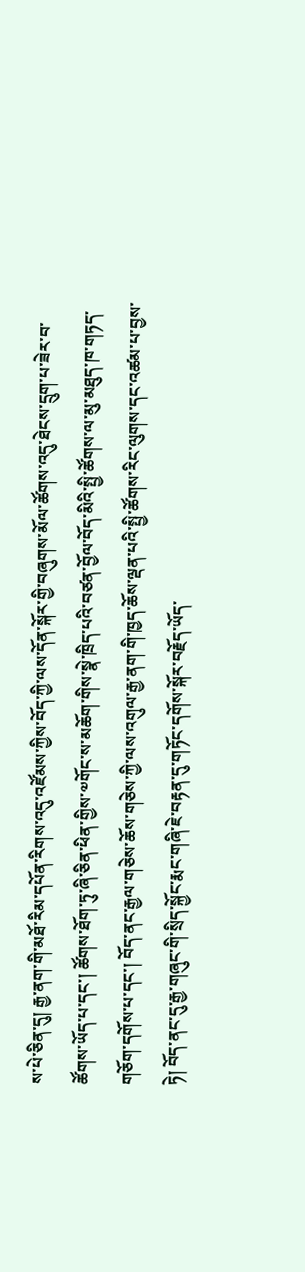ས་པེ་ཅིན་དུ། རྒྱ་ནག་གི་མཐོ་རིམ་དཔོན་རིགས་འདུ་འཛོམས་ཀྱིས་བོད་ཀྱི་ལས་དོན་སྐོར་གྱི་བཞུགས་མོལ་ཚོགས་འདུ་ཐེངས་དྲུག་པ་ཟེར་བ་ཚོགས་ཡོད་པ་དང་། ཚོགས་ཐོག་ཏུ་ཞི་ཅིན་ཕིན་གྱིས་༧གོང་ས་མཆོག་གིས་སྣེ་ཁྲིད་པའི་བཙན་བྱོལ་བོད་མིའི་སྤྱི་ཚོགས་ལ་མུ་མཐུད་ཁ་གཏད་གཅོག་དགོས་པ་དང་། བོད་ནང་རྒྱལ་གཅེས་ཆོས་གཅེས་ཀྱི་ལས་འགུལ་རྒྱ་ནག་གི་ཁྱད་ཆོས་ལྡན་པའི་སྤྱི་ཚོགས་རིང་ལུགས་དང་འཚམ་པ་བྱས་ཏེ། བོད་ནང་དུ་རྒྱ་གཞུང་གི་སྲིད་སྐྱོང་རྨང་གཞི་ཇེ་བརྟན་དུ་གཏོང་དགོས་སྐོར་བརྗོད་ཡོད་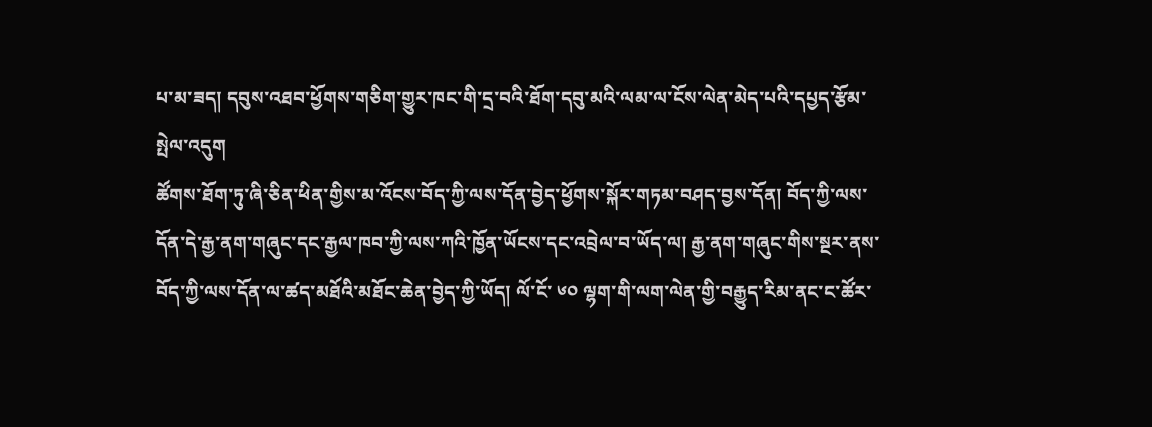པ་མ་ཟད། དབུས་འཐབ་ཕྱོགས་གཅིག་གྱུར་ཁང་གི་དྲ་བའི་ཐོག་དབུ་མའི་ལམ་ལ་ངོས་ལེན་མེད་པའི་དཔྱད་རྩོམ་སྤེལ་འདུག
ཚོགས་ཐོག་ཏུ་ཞི་ཅིན་ཕིན་གྱིས་མ་འོངས་བོད་ཀྱི་ལས་དོན་བྱེད་ཕྱོགས་སྐོར་གཏམ་བཤད་བྱས་དོན། བོད་ཀྱི་ལས་དོན་དེ་རྒྱ་ནག་གཞུང་དང་རྒྱལ་ཁབ་ཀྱི་ལས་ཀའི་ཁྱོན་ཡོངས་དང་འབྲེལ་བ་ཡོད་ལ། རྒྱ་ནག་གཞུང་གིས་སྔར་ནས་བོད་ཀྱི་ལས་དོན་ལ་ཚད་མཐོའི་མཐོང་ཆེན་བྱེད་ཀྱི་ཡོད། ལོ་ངོ་ ༦༠ ལྷག་གི་ལག་ལེན་གྱི་བརྒྱུད་རིམ་ནང་ང་ཚོར་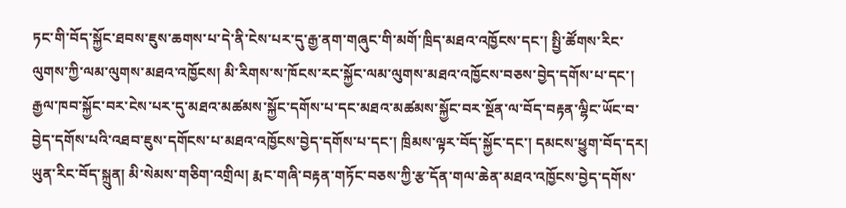ཏང་གི་བོད་སྐྱོང་ཐབས་ཇུས་ཆགས་པ་དེ་ནི་ངེས་པར་དུ་རྒྱ་ནག་གཞུང་གི་མགོ་ཁྲིད་མཐའ་འཁྱོངས་དང་། སྤྱི་ཚོགས་རིང་ལུགས་ཀྱི་ལམ་ལུགས་མཐའ་འཁྱོངས། མི་རིགས་ས་ཁོངས་རང་སྐྱོང་ལམ་ལུགས་མཐའ་འཁྱོངས་བཅས་བྱེད་དགོས་པ་དང་། རྒྱལ་ཁབ་སྐྱོང་བར་ངེས་པར་དུ་མཐའ་མཚམས་སྐྱོང་དགོས་པ་དང་མཐའ་མཚམས་སྐྱོང་བར་སྔོན་ལ་བོད་བརྟན་ལྷིང་ཡོང་བ་བྱེད་དགོས་པའི་འཐབ་ཇུས་དགོངས་པ་མཐའ་འཁྱོངས་བྱེད་དགོས་པ་དང་། ཁྲིམས་ལྟར་བོད་སྐྱོང་དང་། དམངས་ཕྱུག་བོད་དར། ཡུན་རིང་བོད་སྐྲུན། མི་སེམས་གཅིག་འགྲིལ། རྨང་གཞི་བརྟན་གཏོང་བཅས་ཀྱི་རྩ་དོན་གལ་ཆེན་མཐའ་འཁྱོངས་བྱེད་དགོས་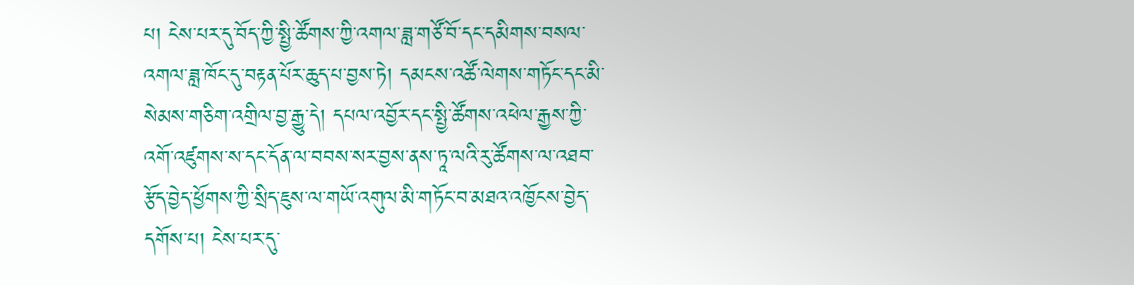པ། ངེས་པར་དུ་བོད་ཀྱི་སྤྱི་ཚོགས་ཀྱི་འགལ་ཟླ་གཙོ་བོ་དང་དམིགས་བསལ་འགལ་ཟླ་ཁོང་དུ་བརྟན་པོར་ཆུད་པ་བྱས་ཏེ། དམངས་འཚོ་ལེགས་གཏོང་དང་མི་སེམས་གཅིག་འགྲིལ་བྱ་རྒྱུ་དེ། དཔལ་འབྱོར་དང་སྤྱི་ཚོགས་འཕེལ་རྒྱས་ཀྱི་འགོ་འཛུགས་ས་དང་དོན་ལ་བབས་སར་བྱས་ནས་ཏཱ་ལའི་རུ་ཚོགས་ལ་འཐབ་རྩོད་བྱེད་ཕྱོགས་ཀྱི་སྲིད་ཇུས་ལ་གཡོ་འགུལ་མི་གཏོང་བ་མཐའ་འཁྱོངས་བྱེད་དགོས་པ། ངེས་པར་དུ་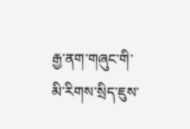རྒྱ་ནག་གཞུང་གི་མི་རིགས་སྲིད་ཇུས་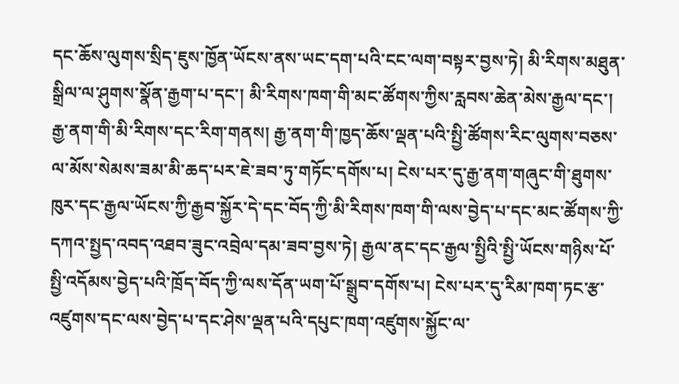དང་ཆོས་ལུགས་སྲིད་ཇུས་ཁྱོན་ཡོངས་ནས་ཡང་དག་པའི་ངང་ལག་བསྟར་བྱས་ཏེ། མི་རིགས་མཐུན་སྒྲིལ་ལ་ཤུགས་སྣོན་རྒྱག་པ་དང་། མི་རིགས་ཁག་གི་མང་ཚོགས་ཀྱིས་རླབས་ཆེན་མེས་རྒྱལ་དང་། རྒྱ་ནག་གི་མི་རིགས་དང་རིག་གནས། རྒྱ་ནག་གི་ཁྱད་ཆོས་ལྡན་པའི་སྤྱི་ཚོགས་རིང་ལུགས་བཅས་ལ་མོས་སེམས་ཟམ་མི་ཆད་པར་ཇེ་ཟབ་ཏུ་གཏོང་དགོས་པ། ངེས་པར་དུ་རྒྱ་ནག་གཞུང་གི་ཐུགས་ཁུར་དང་རྒྱལ་ཡོངས་ཀྱི་རྒྱབ་སྐྱོར་དེ་དང་བོད་ཀྱི་མི་རིགས་ཁག་གི་ལས་བྱེད་པ་དང་མང་ཚོགས་ཀྱི་དཀའ་སྤྱད་འབད་འཐབ་ཟུང་འབྲེལ་དམ་ཟབ་བྱས་ཏེ། རྒྱལ་ནང་དང་རྒྱལ་སྤྱིའི་སྤྱི་ཡོངས་གཉིས་པོ་སྤྱི་འདོམས་བྱེད་པའི་ཁྲོད་བོད་ཀྱི་ལས་དོན་ཡག་པོ་སྒྲུབ་དགོས་པ། ངེས་པར་དུ་རིམ་ཁག་ཏང་རྩ་འཛུགས་དང་ལས་བྱེད་པ་དང་ཤེས་ལྡན་པའི་དཔུང་ཁག་འཛུགས་སྐྱོང་ལ་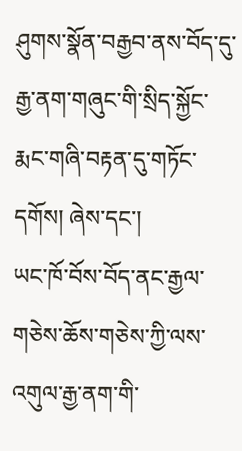ཤུགས་སྣོན་བརྒྱབ་ནས་བོད་དུ་རྒྱ་ནག་གཞུང་གི་སྲིད་སྐྱོང་རྨང་གཞི་བརྟན་དུ་གཏོང་དགོས། ཞེས་དང་།
ཡང་ཁོ་བོས་བོད་ནང་རྒྱལ་གཅེས་ཆོས་གཅེས་ཀྱི་ལས་འགུལ་རྒྱ་ནག་གི་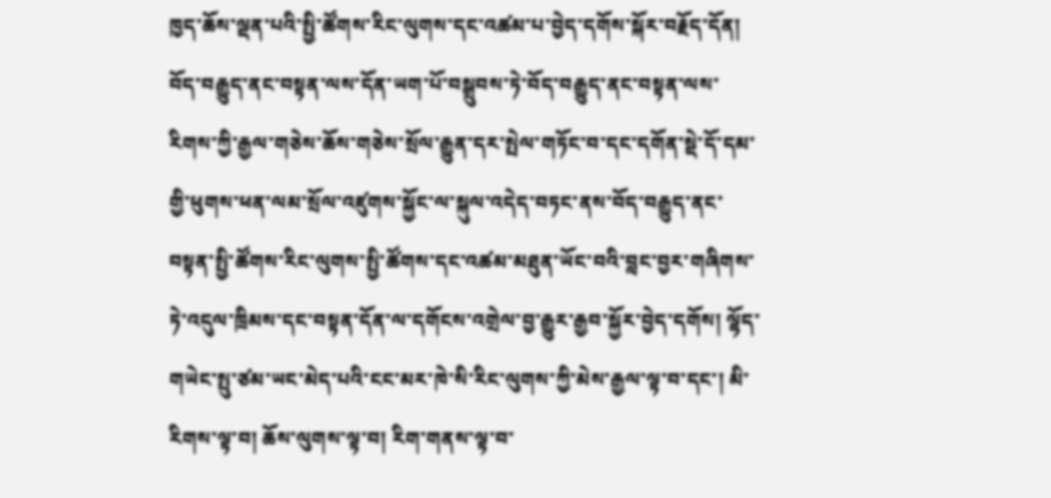ཁྱད་ཆོས་ལྡན་པའི་སྤྱི་ཚོགས་རིང་ལུགས་དང་འཚམ་པ་བྱེད་དགོས་སྐོར་བརྗོད་དོན། བོད་བརྒྱུད་ནང་བསྟན་ལས་དོན་ཡག་པོ་བསྒྲུབས་ཏེ་བོད་བརྒྱུད་ནང་བསྟན་ལས་རིགས་ཀྱི་རྒྱལ་གཅེས་ཆོས་གཅེས་སྲོལ་རྒྱུན་དར་སྤེལ་གཏོང་བ་དང་དགོན་སྡེ་དོ་དམ་གྱི་ཕུགས་ཕན་ལམ་སྲོལ་འཛུགས་སྐྱོང་ལ་སྐུལ་འདེད་བཏང་ནས་བོད་བརྒྱུད་ནང་བསྟན་སྤྱི་ཚོགས་རིང་ལུགས་སྤྱི་ཚོགས་དང་འཚམ་མཐུན་ཡོང་བའི་བླང་བྱར་གཞིགས་ཏེ་འདུལ་ཁྲིམས་དང་བསྟན་དོན་ལ་དགོངས་འགྲེལ་བྱ་རྒྱུར་རྒྱབ་སྐྱོར་བྱེད་དགོས། ལྷོད་གཡེང་སྤུ་ཙམ་ཡང་མེད་པའི་ངང་མར་ཁེ་སི་རིང་ལུགས་ཀྱི་མེས་རྒྱལ་ལྟ་བ་དང་། མི་རིགས་ལྟ་བ། ཆོས་ལུགས་ལྟ་བ། རིག་གནས་ལྟ་བ་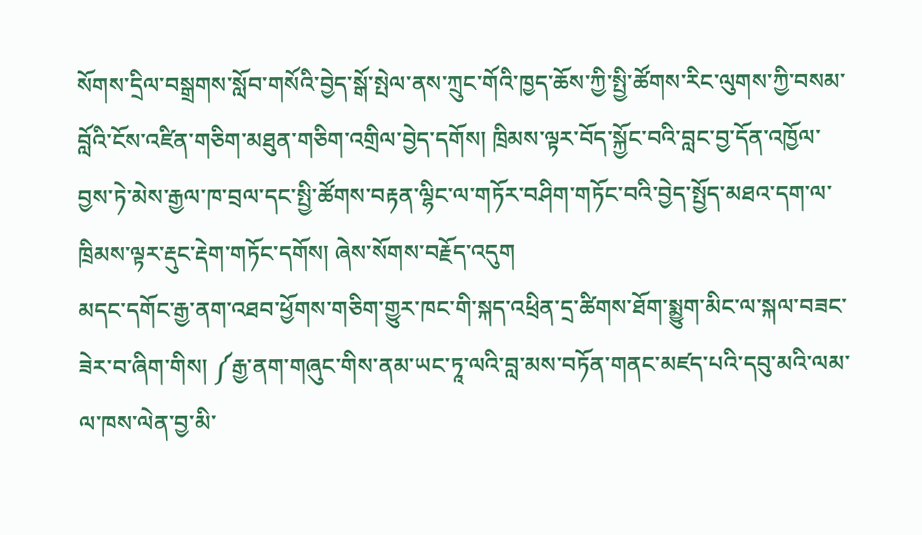སོགས་དྲིལ་བསྒྲགས་སློབ་གསོའི་བྱེད་སྒོ་སྤེལ་ནས་ཀྲུང་གོའི་ཁྱད་ཆོས་ཀྱི་སྤྱི་ཚོགས་རིང་ལུགས་ཀྱི་བསམ་བློའི་ངོས་འཛིན་གཅིག་མཐུན་གཅིག་འགྲིལ་བྱེད་དགོས། ཁྲིམས་ལྟར་བོད་སྐྱོང་བའི་བླང་བྱ་དོན་འཁྱོལ་བྱས་ཏེ་མེས་རྒྱལ་ཁ་བྲལ་དང་སྤྱི་ཚོགས་བརྟན་ལྷིང་ལ་གཏོར་བཤིག་གཏོང་བའི་བྱེད་སྤྱོད་མཐའ་དག་ལ་ཁྲིམས་ལྟར་རྡུང་རྡེག་གཏོང་དགོས། ཞེས་སོགས་བརྗོད་འདུག
མདང་དགོང་རྒྱ་ནག་འཐབ་ཕྱོགས་གཅིག་གྱུར་ཁང་གི་སྐད་འཕྲིན་དྲ་ཚིགས་ཐོག་སྨྱུག་མིང་ལ་སྐལ་བཟང་ཟེར་བ་ཞིག་གིས། ༼རྒྱ་ནག་གཞུང་གིས་ནམ་ཡང་ཏཱ་ལའི་བླ་མས་བཏོན་གནང་མཛད་པའི་དབུ་མའི་ལམ་ལ་ཁས་ལེན་བྱ་མི་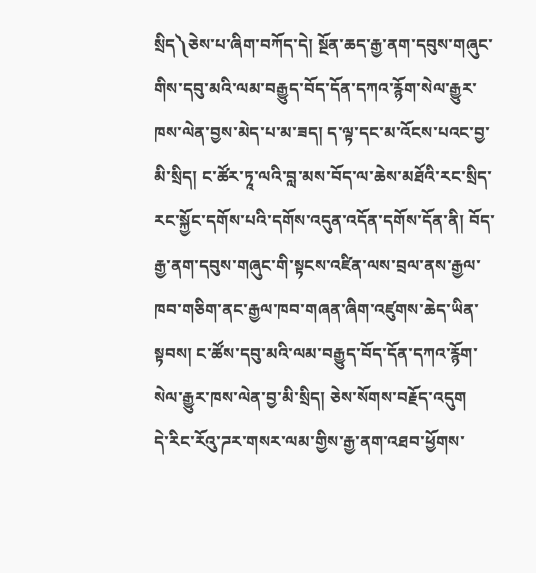སྲིད༽ཅེས་པ་ཞིག་བཀོད་དེ། སྔོན་ཆད་རྒྱ་ནག་དབུས་གཞུང་གིས་དབུ་མའི་ལམ་བརྒྱུད་བོད་དོན་དཀའ་རྙོག་སེལ་རྒྱུར་ཁས་ལེན་བྱས་མེད་པ་མ་ཟད། ད་ལྟ་དང་མ་འོངས་པའང་བྱ་མི་སྲིད། ང་ཚོར་ཏཱ་ལའི་བླ་མས་བོད་ལ་ཆེས་མཐོའི་རང་སྲིད་རང་སྐྱོང་དགོས་པའི་དགོས་འདུན་འདོན་དགོས་དོན་ནི། བོད་རྒྱ་ནག་དབུས་གཞུང་གི་སྟངས་འཛིན་ལས་བྲལ་ནས་རྒྱལ་ཁབ་གཅིག་ནང་རྒྱལ་ཁབ་གཞན་ཞིག་འཛུགས་ཆེད་ཡིན་སྟབས། ང་ཚོས་དབུ་མའི་ལམ་བརྒྱུད་བོད་དོན་དཀའ་རྙོག་སེལ་རྒྱུར་ཁས་ལེན་བྱ་མི་སྲིད། ཅེས་སོགས་བརྗོད་འདུག
དེ་རིང་རོའུ་ཌར་གསར་ལམ་གྱིས་རྒྱ་ནག་འཐབ་ཕྱོགས་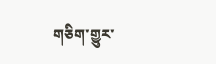གཅིག་གྱུར་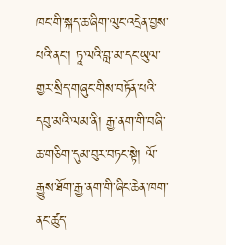ཁང་གི་སྐད་ཆ་ཞིག་ལུང་འདྲེན་བྱས་པའི་ནང་། ཏཱ་ལའི་བླ་མ་དང་ཡུལ་གྱར་སྲིད་གཞུང་གིས་བཏོན་པའི་དབུ་མའི་ལམ་ནི། རྒྱ་ནག་གི་བཞི་ཆ་གཅིག་དུམ་བུར་བཏང་སྟེ། ལོ་རྒྱུས་ཐོག་རྒྱ་ནག་གི་ཞིང་ཆེན་ཁག་ནང་ཚུད་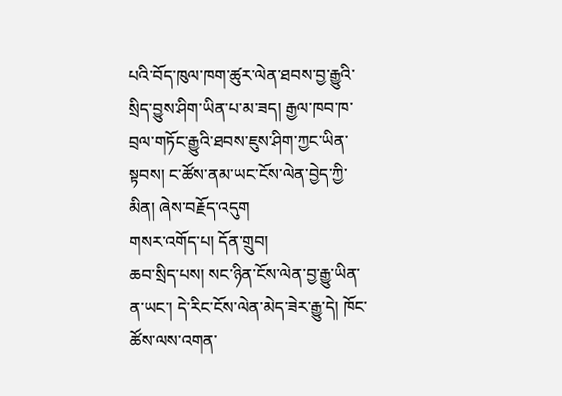པའི་བོད་ཁུལ་ཁག་ཚུར་ལེན་ཐབས་བྱ་རྒྱུའི་སྲིད་བྱུས་ཤིག་ཡིན་པ་མ་ཟད། རྒྱལ་ཁབ་ཁ་བྲལ་གཏོང་རྒྱུའི་ཐབས་ཇུས་ཤིག་ཀྱང་ཡིན་སྟབས། ང་ཚོས་ནམ་ཡང་ངོས་ལེན་བྱེད་ཀྱི་མིན། ཞེས་བརྗོད་འདུག
གསར་འགོད་པ། དོན་གྲུབ།
ཆབ་སྲིད་པས། སང་ཉིན་ངོས་ལེན་བྱ་རྒྱུ་ཡིན་ན་ཡང་། དེ་རིང་ངོས་ལེན་མེད་ཟེར་རྒྱུ་དེ། ཁོང་ཚོས་ལས་འགན་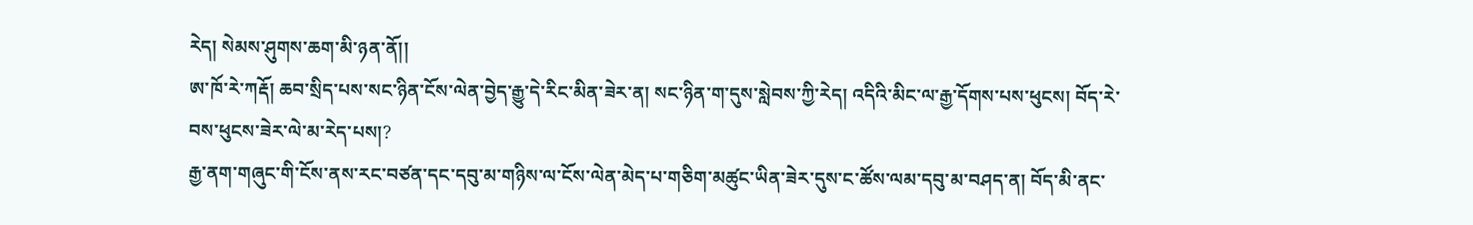རེད། སེམས་ཤུགས་ཆག་མི་ཉན་ནོ།།
ཨ་ཁོ་རེ་ཀརྡོ། ཆབ་སྲིད་པས་སང་ཉིན་ངོས་ལེན་བྱེད་རྒྱུ་དེ་རིང་མིན་ཟེར་ན། སང་ཉིན་ག་དུས་སླེབས་ཀྱི་རེད། འདིའི་མིང་ལ་རྒྱ་དོགས་པས་ཕུངས། བོད་རེ་བས་ཕུངས་ཟེར་ལེ་མ་རེད་པས།?
རྒྱ་ནག་གཞུང་གི་ངོས་ནས་རང་བཙན་དང་དབུ་མ་གཉིས་ལ་ངོས་ལེན་མེད་པ་གཅིག་མཚུང་ཡིན་ཟེར་དུས་ང་ཚོས་ལམ་དབུ་མ་བཤད་ན། བོད་མི་ནང་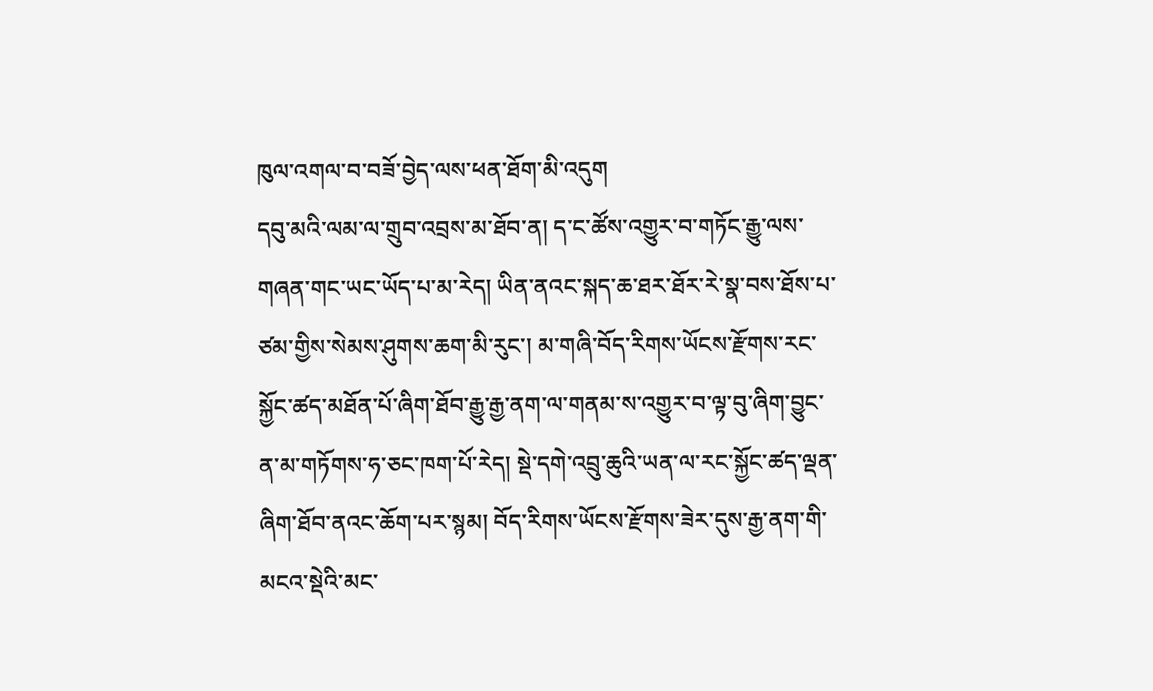ཁུལ་འགལ་བ་བཟོ་བྱེད་ལས་ཕན་ཐོག་མི་འདུག
དབུ་མའི་ལམ་ལ་གྲུབ་འབྲས་མ་ཐོབ་ན། ད་ང་ཚོས་འགྱུར་བ་གཏོང་རྒྱུ་ལས་གཞན་གང་ཡང་ཡོད་པ་མ་རེད། ཡིན་ནའང་སྐད་ཆ་ཐར་ཐོར་རེ་སྣ་བས་ཐོས་པ་ཙམ་གྱིས་སེམས་ཤུགས་ཆག་མི་རུང་། མ་གཞི་བོད་རིགས་ཡོངས་རྫོགས་རང་སྐྱོང་ཚད་མཐོན་པོ་ཞིག་ཐོབ་རྒྱུ་རྒྱ་ནག་ལ་གནམ་ས་འགྱུར་བ་ལྟ་བུ་ཞིག་བྱུང་ན་མ་གཏོགས་ཧ་ཅང་ཁག་པོ་རེད། སྡེ་དགེ་འབྲུ་ཆུའི་ཡན་ལ་རང་སྐྱོང་ཚད་ལྡན་ཞིག་ཐོབ་ནའང་ཆོག་པར་སྙམ། བོད་རིགས་ཡོངས་རྫོགས་ཟེར་དུས་རྒྱ་ནག་གི་མངའ་སྡེའི་མང་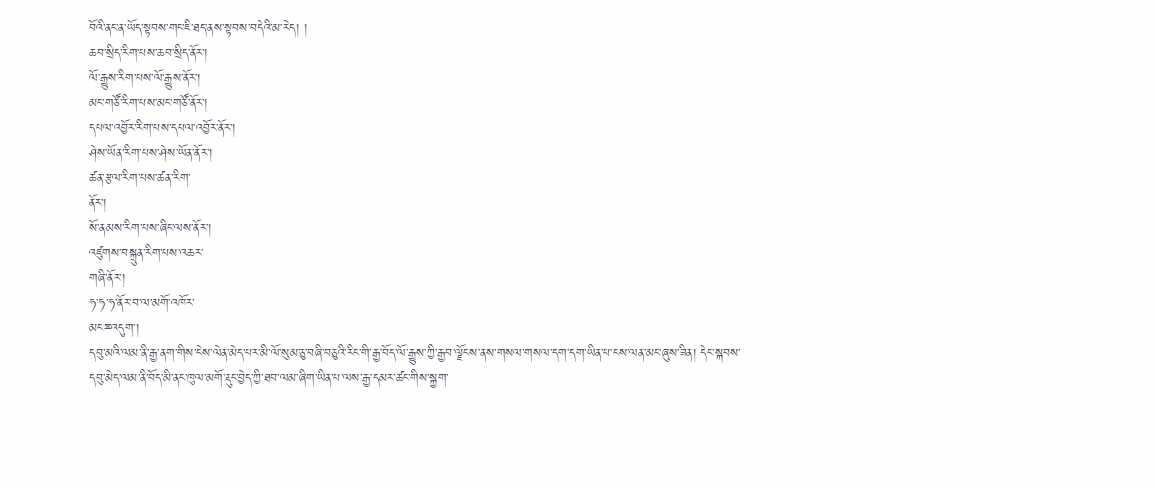བོའི་ནང་ན་ཡོད་སྟབས་གང་ཇི་ཐད་ནས་སྟབས་བདེའི་མ་རེད། །
ཆབ་སྲིད་རིག་པས་ཆབ་སྲིད་ནོར་།
ལོ་རྒྱུས་རིག་པས་ལོ་རྒྱུས་ནོར་།
མང་གཙོ་རིག་པས་མང་གཙོ་ནོར་།
དཔལ་འབྱོར་རིག་པས་དཔལ་འབྱོར་ནོར་།
ཤེས་ཡོན་རིག་པས་ཤེས་ཡོན་ནོར་།
ཚན་རྩལ་རིག་པས་ཚན་རིག་
ནོར་།
སོ་ནམས་རིག་པས་ཞིང་ལས་ནོར་།
འཛུགས་བསྐྲུན་རིག་པས་འཆར་
གཞི་ནོར་།
ཧ་ཧ་ཧ་ནོར་བ་ལ་མགོ་འཁོར་
མངྈའདུག་།
དབུ་མའི་ལམ་ནི་རྒྱ་ནག་གིས་ངེས་ལེན་མེད་པར་མི་ལོ་སུམ་ཅུ་བཞི་བཅུའི་རིང་གི་རྒྱ་བོད་ལོ་རྒྱུས་ཀྱི་རྒྱབ་ལྗོངས་ནས་གསལ་གསལ་དག་དག་ཡིན་པ་ངས་ལན་མང་ཞུས་ཟིན། དེང་སྐབས་དབུ་མེད་ལམ་ནི་བོད་མི་ནང་ཁུལ་མགོ་རྡུང་བྱེད་ཀྱི་ཐབ་ལམ་ཞིག་ཡིན་པ་ལས་རྒྱ་དམར་ཚང་གིས་སྐྱག་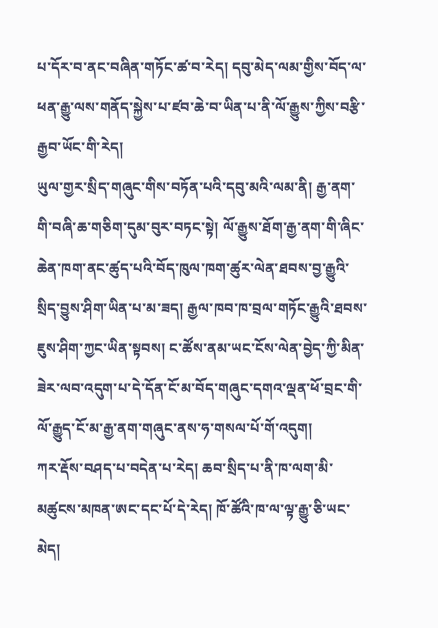པ་དོར་བ་ནང་བཞིན་གཏོང་ཚ་བ་རེད། དབུ་མེད་ལམ་གྱིས་བོད་ལ་ཕན་རྒྱུ་ལས་གནོད་སྐྱེས་པ་ཛབ་ཆེ་བ་ཡིན་པ་ནི་ལོ་རྒྱུས་ཀྱིས་བརྩི་རྒྱབ་ཡོང་གི་རེད།
ཡུལ་གྱར་སྲིད་གཞུང་གིས་བཏོན་པའི་དབུ་མའི་ལམ་ནི། རྒྱ་ནག་གི་བཞི་ཆ་གཅིག་དུམ་བུར་བཏང་སྟེ། ལོ་རྒྱུས་ཐོག་རྒྱ་ནག་གི་ཞིང་ཆེན་ཁག་ནང་ཚུད་པའི་བོད་ཁུལ་ཁག་ཚུར་ལེན་ཐབས་བྱ་རྒྱུའི་སྲིད་བྱུས་ཤིག་ཡིན་པ་མ་ཟད། རྒྱལ་ཁབ་ཁ་བྲལ་གཏོང་རྒྱུའི་ཐབས་ཇུས་ཤིག་ཀྱང་ཡིན་སྟབས། ང་ཚོས་ནམ་ཡང་ངོས་ལེན་བྱེད་ཀྱི་མིན་ཟེར་ལབ་འདུག་པ་དེ་དོན་ངོ་མ་བོད་གཞུང་དགའ་ལྡན་ཕོ་བྲང་གི་ལོ་རྒྱུད་ངོ་མ་རྒྱ་ནག་གཞུང་ནས་ཧ་གསལ་པོ་གོ་འདུག།
ཀར་རྡོས་བཤད་པ་བདེན་པ་རེད། ཆབ་སྲིད་པ་ནི་ཁ་ལག་མི་མཚུངས་མཁན་ཨང་དང་པོ་དེ་རེད། ཁོ་ཚོའི་ཁ་ལ་ལྟ་རྒྱུ་ཅི་ཡང་མེད།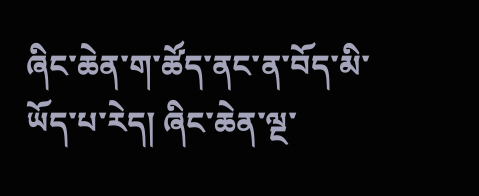ཞིང་ཆེན་ག་ཚོད་ནང་ན་བོད་མི་ཡོད་པ་རེད། ཞིང་ཆེན་ལྔ་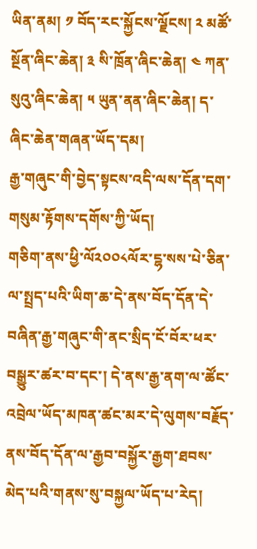ཡིན་ནམ། ༡ བོད་རང་སྐྱོངས་ལྗོངས། ༢ མཚོ་སྔོན་ཞིང་ཆེན། ༣ སི་ཁྲོན་ཞིང་ཆེན། ༤ ཀན་སུའུ་ཞིང་ཆེན། ༥ ཡུན་ནན་ཞིང་ཆེན། ད་ཞིང་ཆེན་གཞན་ཡོད་དམ།
རྒྱ་གཞུང་གི་བྱེད་སྟངས་འདི་ལས་དོན་དག་གསུམ་རྟོགས་དགོས་ཀྱི་ཡོད།
གཅིག་ནས་ཕྱི་ལོ༢༠༠༨ལོར་ངྷ་སས་པེ་ཅིན་ལ་སྤྲད་པའི་ཡིག་ཆ་དེ་ནས་བོད་དོན་དེ་བཞིན་རྒྱ་གཞུང་གི་ནང་སྲིད་ངོ་བོར་ཕར་བསྒྱུར་ཚར་བ་དང་། དེ་ནས་རྒྱ་ནག་ལ་ཚོང་འབྲེལ་ཡོད་མཁན་ཚང་མར་དེ་ལུགས་བརྗོད་ནས་བོད་དོན་ལ་རྒྱབ་བསྐྱོར་རྒྱག་ཐབས་མེད་པའི་གནས་སུ་བསྐྱལ་ཡོད་པ་རེད།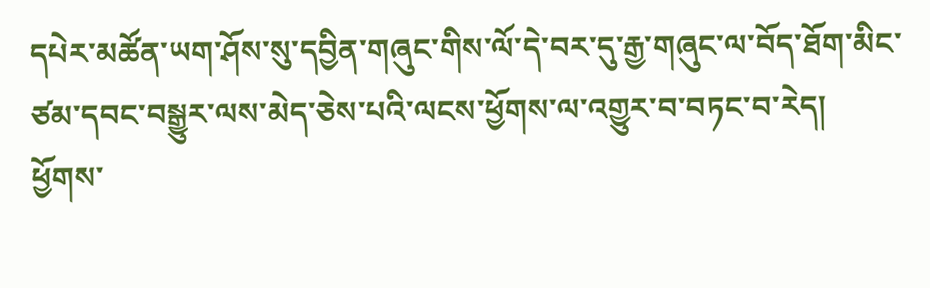དཔེར་མཚོན་ཡག་ཤོས་སུ་དབྱིན་གཞུང་གིས་ལོ་དེ་བར་དུ་རྒྱ་གཞུང་ལ་བོད་ཐོག་མིང་ཙམ་དབང་བསྒྱུར་ལས་མེད་ཅེས་པའི་ལངས་ཕྱོགས་ལ་འགྱུར་བ་བཏང་བ་རེད།
ཕྱོགས་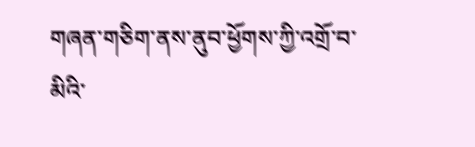གཞན་གཅིག་ནས་ནུབ་ཕྱོགས་ཀྱི་འགྲོ་བ་མིའི་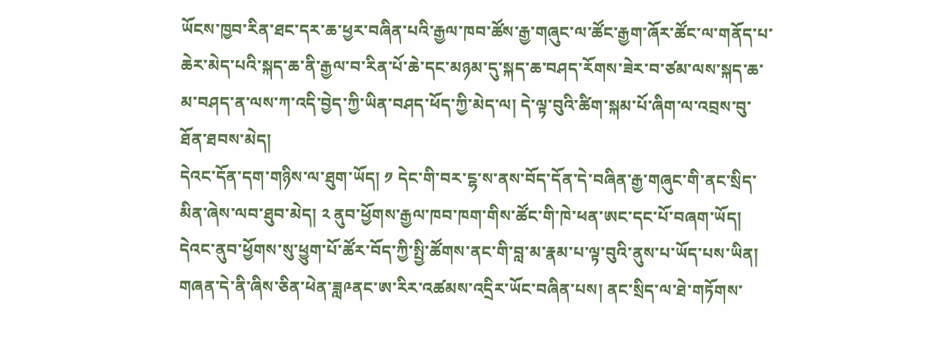ཡོངས་ཁྱབ་རིན་ཐང་དར་ཆ་ཕྱར་བཞིན་པའི་རྒྱལ་ཁབ་ཚོས་རྒྱ་གཞུང་ལ་ཚོང་རྒྱག་ཞོར་ཚོང་ལ་གནོད་པ་ཆེར་མེད་པའི་སྐད་ཆ་ནི་རྒྱལ་བ་རིན་པོ་ཆེ་དང་མཉམ་དུ་སྐད་ཆ་བཤད་རོགས་ཟེར་བ་ཙམ་ལས་སྐད་ཆ་མ་བཤད་ན་ལས་ཀ་འདི་བྱེད་ཀྱི་ཡིན་བཤད་ཕོད་ཀྱི་མེད་ལ། དེ་ལྟ་བུའི་ཚིག་སྐམ་པོ་ཞིག་ལ་འབྲས་བུ་ཐོན་ཐབས་མེད།
དེའང་དོན་དག་གཉིས་ལ་ཐུག་ཡོད། ༡ དེང་གི་བར་ངྷ་ས་ནས་བོད་དོན་དེ་བཞིན་རྒྱ་གཞུང་གི་ནང་སྲིད་མིན་ཞེས་ལབ་ཐུབ་མེད། ༢ ནུབ་ཕྱོགས་རྒྱལ་ཁབ་ཁག་གིས་ཚོང་གི་ཁེ་ཕན་ཨང་དང་པོ་བཞག་ཡོད། དེའང་ནུབ་ཕྱོགས་སུ་ཕྱུག་པོ་ཚོར་བོད་ཀྱི་སྤྱི་ཚོགས་ནང་གི་བླ་མ་རྣམ་པ་ལྟ་བུའི་ནུས་པ་ཡོད་པས་ཡིན།
གཞན་དེ་ནི་ཞིས་ཅིན་ཕེན་ཟླ༩ནང་ཨ་རིར་འཚམས་འདྲིར་ཡོང་བཞིན་པས། ནང་སྲིད་ལ་ཐེ་གཏོགས་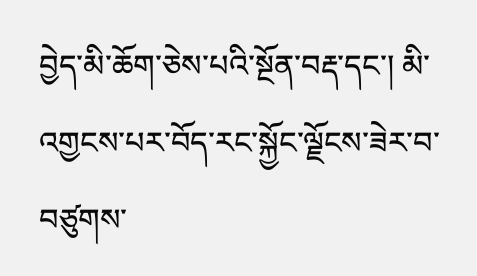བྱེད་མི་ཆོག་ཅེས་པའི་སྔོན་བརྡ་དང་། མི་འགྱངས་པར་བོད་རང་སྐྱོང་ལྗོངས་ཟེར་བ་བཙུགས་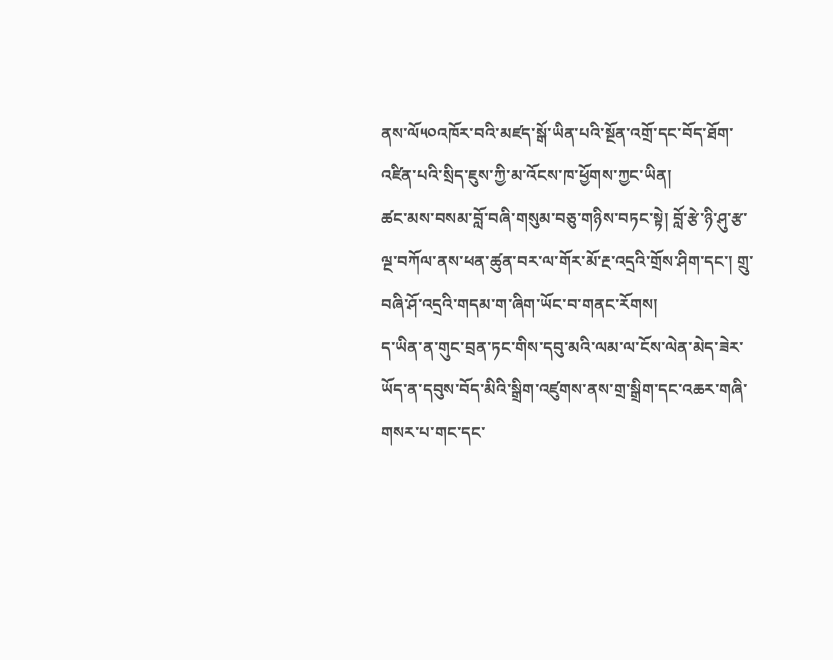ནས་ལོ༥༠འཁོར་བའི་མཛད་སྒོ་ཡིན་པའི་སྔོན་འགྲོ་དང་བོད་ཐོག་འཛིན་པའི་སྲིད་ཇུས་ཀྱི་མ་འོངས་ཁ་ཕྱོགས་ཀྱང་ཡིན།
ཚང་མས་བསམ་བློ་བཞི་གསུམ་བཅུ་གཉིས་བཏང་སྟེ། བློ་རྩེ་ཉི་ཤུ་རྩ་ལྔ་བཀོལ་ནས་ཕན་ཚུན་བར་ལ་གོར་མོ་རྔ་འདྲའི་གྲོས་ཤིག་དང་། གྲུ་བཞི་ཤོ་འདྲའི་གདམ་ག་ཞིག་ཡོང་བ་གནང་རོགས།
ད་ཡིན་ན་གུང་བྲན་ཏང་གིས་དབུ་མའི་ལམ་ལ་ངོས་ལེན་མེད་ཟེར་ཡོད་ན་དབུས་བོད་མིའི་སྒྲིག་འཛུགས་ནས་གྲ་སྒྲིག་དང་འཆར་གཞི་གསར་པ་གང་དང་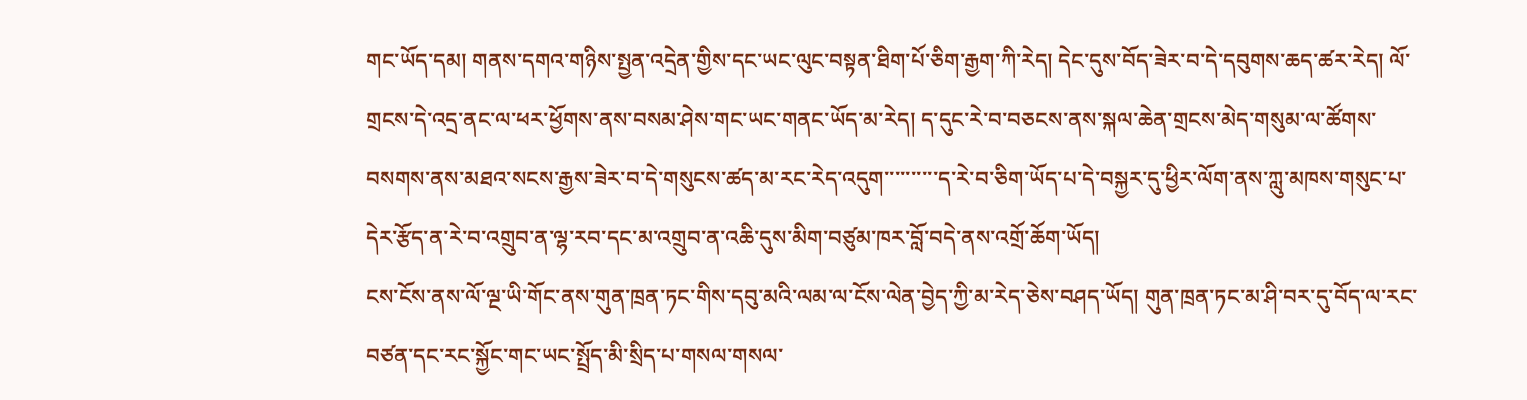གང་ཡོད་དམ། གནས་དགའ་གཉིས་སྤྱན་འདྲེན་གྱིས་དང་ཡང་ལུང་བསྟན་ཐིག་པོ་ཅིག་རྒྱག་ཀི་རེད། དེང་དུས་བོད་ཟེར་བ་དེ་དབུགས་ཆད་ཚར་རེད། ལོ་གྲངས་དེ་འདྲ་ནང་ལ་ཕར་ཕྱོགས་ནས་བསམ་ཤེས་གང་ཡང་གནང་ཡོད་མ་རེད། ད་དུང་རེ་བ་བཅངས་ནས་སྐལ་ཆེན་གྲངས་མེད་གསུམ་ལ་ཚོགས་བསགས་ནས་མཐའ་སངས་རྒྱས་ཟེར་བ་དེ་གསུངས་ཚད་མ་རང་རེད་འདུག་་་་་་་་་་ད་རེ་བ་ཅིག་ཡོད་པ་དེ་བསྐྱར་དུ་ཕྱིར་ལོག་ནས་ཀླུ་མཁས་གསུང་པ་དེར་རྩོད་ན་རེ་བ་འགྲུབ་ན་ལྷ་རབ་དང་མ་འགྲུབ་ན་འཆི་དུས་མིག་བཙུམ་ཁར་བློ་བདེ་ནས་འགྲོ་ཆོག་ཡོད།
ངས་ངོས་ནས་ལོ་ལྔ་ཡི་གོང་ནས་གུན་ཁྲན་ཏང་གིས་དབུ་མའི་ལམ་ལ་ངོས་ལེན་བྱེད་ཀྱི་མ་རེད་ཅེས་བཤད་ཡོད། གུན་ཁྲན་ཏང་མ་ཤི་བར་དུ་བོད་ལ་རང་བཙན་དང་རང་སྐྱོང་གང་ཡང་སྤྲོད་མི་སྲིད་པ་གསལ་གསལ་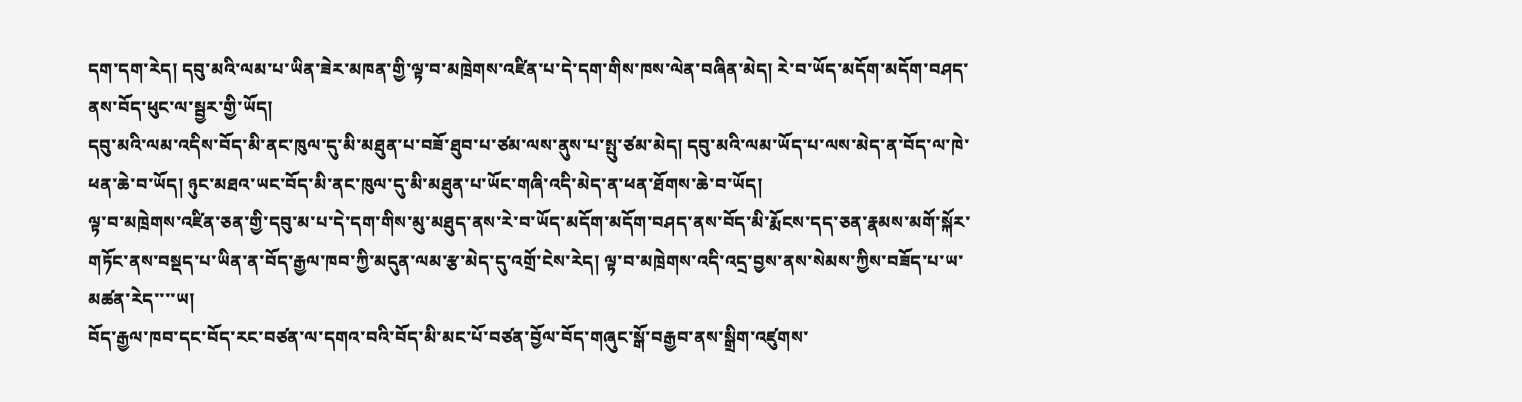དག་དག་རེད། དབུ་མའི་ལམ་པ་ཡིན་ཟེར་མཁན་གྱི་ལྟ་བ་མཁྲེགས་འཛིན་པ་དེ་དག་གིས་ཁས་ལེན་བཞིན་མེད། རེ་བ་ཡོད་མདོག་མདོག་བཤད་ནས་བོད་ཕུང་ལ་སྦྱར་གྱི་ཡོད།
དབུ་མའི་ལམ་འདིས་བོད་མི་ནང་ཁུལ་དུ་མི་མཐུན་པ་བཟོ་ཐུབ་པ་ཙམ་ལས་ནུས་པ་སྤུ་ཙམ་མེད། དབུ་མའི་ལམ་ཡོད་པ་ལས་མེད་ན་བོད་ལ་ཁེ་ཕན་ཆེ་བ་ཡོད། ཉུང་མཐའ་ཡང་བོད་མི་ནང་ཁུལ་དུ་མི་མཐུན་པ་ཡོང་གཞི་འདི་མེད་ན་ཕན་ཐོགས་ཆེ་བ་ཡོད།
ལྟ་བ་མཁྲེགས་འཛིན་ཅན་གྱི་དབུ་མ་པ་དེ་དག་གིས་མུ་མཐུད་ནས་རེ་བ་ཡོད་མདོག་མདོག་བཤད་ནས་བོད་མི་རྨོངས་དད་ཅན་རྣམས་མགོ་སྐོར་གཏོང་ནས་བསྡད་པ་ཡིན་ན་བོད་རྒྱལ་ཁབ་ཀྱི་མདུན་ལམ་རྩ་མེད་དུ་འགྲོ་ངེས་རེད། ལྟ་བ་མཁྲེགས་འདི་འདྲ་བྱས་ནས་སེམས་ཀྱིས་བཟོད་པ་ཡ་མཚན་རེད་་་་ཡ།
བོད་རྒྱལ་ཁབ་དང་བོད་རང་བཙན་ལ་དགའ་བའི་བོད་མི་མང་པོ་བཙན་བྱོལ་བོད་གཞུང་སྒོ་བརྒྱབ་ནས་སྒྲིག་འཛུགས་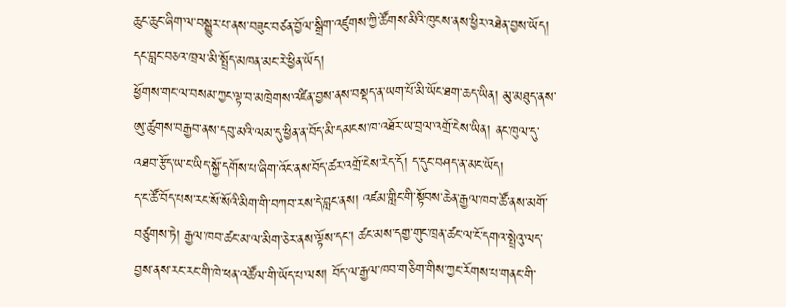ཆུང་ཆུང་ཞིག་ལ་བསྒྱུར་པ་ནས་བཟུང་བཙན་བྱོལ་སྒྲིག་འཛུགས་ཀྱི་ཚོགས་མིའི་ཁུངས་ནས་ཕྱིར་འཐེན་བྱས་ཡོད། དང་བླང་བཅའ་ཁྲལ་མི་སྤྲོད་མཁན་མང་རེ་ཕྱིན་ཡོད།
ཕྱོགས་གང་ལ་བསམ་ཀྱང་ལྟ་བ་མཁྲེགས་འཛིན་བྱས་ནས་བསྡད་ན་ཡག་པོ་མི་ཡོང་ཐག་ཆད་ཡིན། མུ་མཐུད་ནས་ཨུ་ཚུགས་བརྒྱབ་ནས་དབུ་མའི་ལམ་དུ་ཕྱིན་ན་བོད་མི་དམངས་ཁ་འཐོར་ཡ་བྲལ་འགྲོ་ངེས་ཡིན། ནང་ཁུལ་དུ་འཐབ་རྩོད་ཡ་ང་ཡིད་སྐྱོ་དགོས་པ་ཞིག་འོང་ནས་བོད་ཚར་འགྲོ་ངེས་རེད་དོ། ད་དུང་བཤད་ན་མང་ཡོད།
ད་ང་ཚོ་བོད་པས་རང་སོ་སོའི་མིག་གི་བཀབ་རས་དེ་བླང་ནས། འཛམ་གླིང་གི་སྟོབས་ཆེན་རྒྱལ་ཁབ་ཚོ་ནས་མགོ་བཙུགས་ཏེ། རྒྱལ་ཁབ་ཚང་མ་ལ་མིག་ཅེར་ནས་ལྟོས་དང་། ཚང་མས་དགྱ་གུང་ཁྲན་ཚང་ལ་ངོ་དགའ་སྤྲེའུ་ལད་བྱས་ནས་རང་རང་གི་ཁེ་ཕན་འཚོལ་གི་ཡོད་པ་ལས། བོད་ལ་རྒྱལ་ཁབ་གཅིག་གིས་ཀྱང་རོགས་པ་གནང་གི་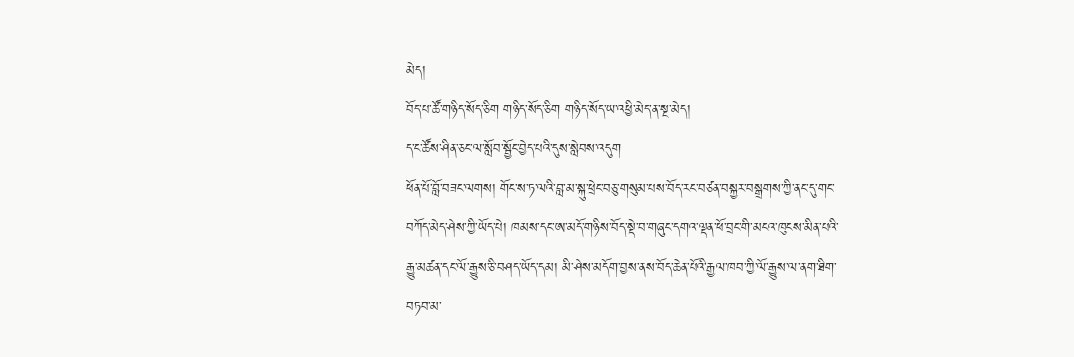མེད།
བོད་པ་ཚོ་གཉིད་སོད་ཅིག གཉིད་སོད་ཅིག གཉིད་སོད་ཡ་འཕྱི་མེད་ན་སྔ་མེད།
ད་ང་ཚོས་ཤིན་ཅང་ལ་སློབ་སྦྱོང་བྱེད་པའི་དུས་སླེབས་འདུག
ཕོན་པོ་བློ་བཟང་ལགས། གོང་ས་ཏ་ལའི་བླ་མ་སྐུ་ཕྲེང་བཅུ་གསུམ་པས་བོད་རང་བཙན་བསྐྱར་བསྒྲགས་ཀྱི་ནང་དུ་གང་བཀོད་མེད་ཤེས་ཀྱི་ཡོད་པེ། ཁམས་དང་ཨ་མདོ་གཉིས་བོད་སྡེ་བ་གཞུང་དགའ་ལྡན་ཕོ་བྲང་གི་མངའ་ཁུངས་མིན་པའི་རྒྱུ་མཚན་དང་ལོ་རྒྱུས་ཅི་བཤད་ཡོད་དམ། མི་ཤེས་མདོག་བྱས་ནས་བོད་ཆེན་པོའི་རྒྱལ་ཁབ་ཀྱི་ལོ་རྒྱུས་ལ་ནག་ཐིག་བཏབ་མ་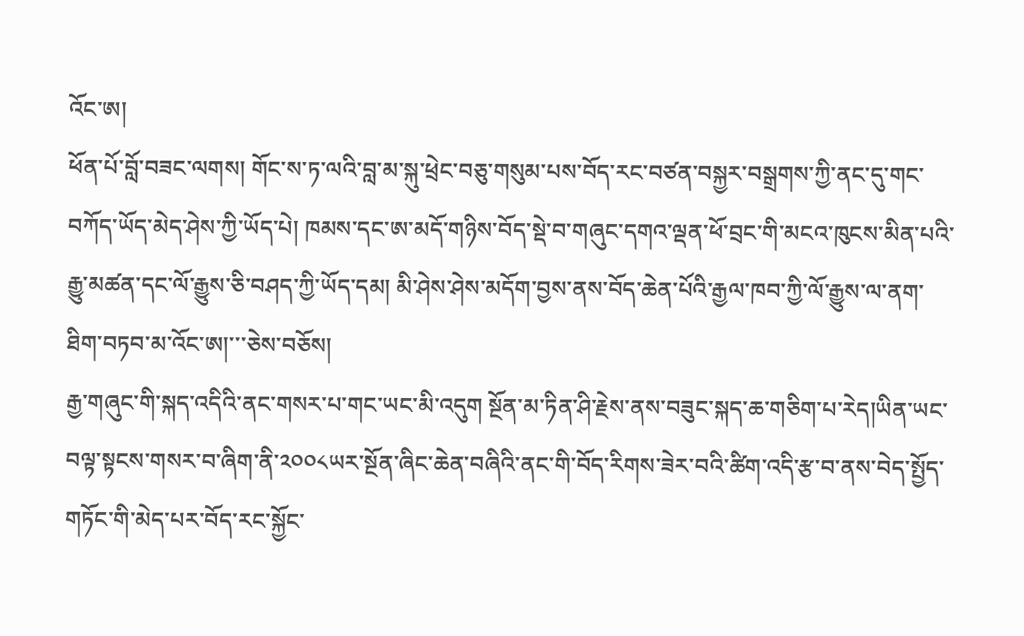འོང་ཨ།
ཕོན་པོ་བློ་བཟང་ལགས། གོང་ས་ཏ་ལའི་བླ་མ་སྐུ་ཕྲེང་བཅུ་གསུམ་པས་བོད་རང་བཙན་བསྐྱར་བསྒྲགས་ཀྱི་ནང་དུ་གང་བཀོད་ཡོད་མེད་ཤེས་ཀྱི་ཡོད་པེ། ཁམས་དང་ཨ་མདོ་གཉིས་བོད་སྡེ་བ་གཞུང་དགའ་ལྡན་ཕོ་བྲང་གི་མངའ་ཁུངས་མིན་པའི་རྒྱུ་མཚན་དང་ལོ་རྒྱུས་ཅི་བཤད་ཀྱི་ཡོད་དམ། མི་ཤེས་ཤེས་མདོག་བྱས་ནས་བོད་ཆེན་པོའི་རྒྱལ་ཁབ་ཀྱི་ལོ་རྒྱུས་ལ་ནག་ཐིག་བཏབ་མ་འོང་ཨ།་་་ཅེས་བཅོས།
རྒྱ་གཞུང་གི་སྐད་འདིའི་ནང་གསར་པ་གང་ཡང་མི་འདུག སྔོན་མ་ཏིན་ཤི་རྗེས་ནས་བཟུང་སྐད་ཆ་གཅིག་པ་རེད།ཡིན་ཡང་བལྟ་སྟངས་གསར་བ་ཞིག་ནི་༢༠༠༨ཡར་སྔོན་ཞིང་ཆེན་བཞིའི་ནང་གི་བོད་རིགས་ཟེར་བའི་ཚིག་འདི་རྩ་བ་ནས་བེད་སྤྱོད་གཏོང་གི་མེད་པར་བོད་རང་སྐྱོང་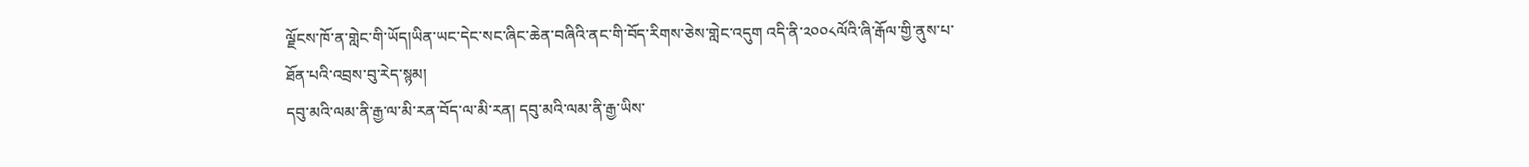ལྗོངས་ཁོ་ན་གླེང་གི་ཡོད།ཡིན་ཡང་དེང་སང་ཞིང་ཆེན་བཞིའི་ནང་གི་བོད་རིགས་ཅེས་གླེང་འདུག འདི་ནི་༢༠༠༨ལོའི་ཞི་རྒོལ་གྱི་ནུས་པ་ཐོན་པའི་འབྲས་བུ་རེད་སྙམ།
དབུ་མའི་ལམ་ནི་རྒྱ་ལ་མི་རན་བོད་ལ་མི་རན། དབུ་མའི་ལམ་ནི་རྒྱ་ཡིས་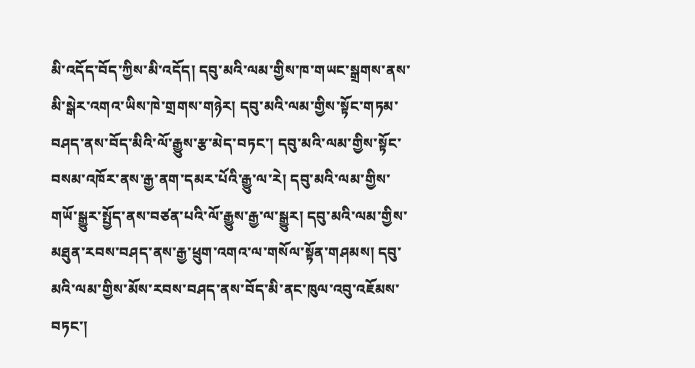མི་འདོད་བོད་ཀྱིས་མི་འདོད། དབུ་མའི་ལམ་གྱིས་ཁ་གཡང་སྒྲགས་ནས་མི་སྒེར་འགའ་ཡིས་ཁེ་གྲགས་གཉེར། དབུ་མའི་ལམ་གྱིས་སྟོང་གཏམ་བཤད་ནས་བོད་མིའི་ལོ་རྒྱུས་རྩ་མེད་བཏང་། དབུ་མའི་ལམ་གྱིས་སྟོང་བསམ་འཁོར་ནས་རྒྱ་ནག་དམར་པོའི་རྒྱུ་ལ་རེ། དབུ་མའི་ལམ་གྱིས་གཡོ་སྒྱུར་སྤྱོད་ནས་བཙན་པའི་ལོ་རྒྱུས་རྒྱ་ལ་སྒྱུར། དབུ་མའི་ལམ་གྱིས་མཐུན་རབས་བཤད་ནས་རྒྱ་ཕྲུག་འགའ་ལ་གསོལ་སྟོན་གཤམས། དབུ་མའི་ལམ་གྱིས་མོས་རབས་བཤད་ནས་བོད་མི་ནང་ཁུལ་འབུ་འཇོམས་བཏང་།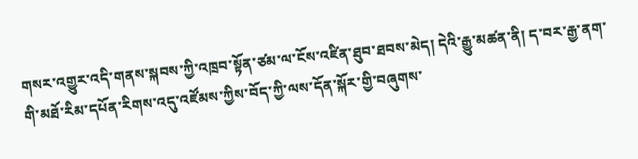གསར་འགྱུར་འདི་གནས་སྐབས་ཀྱི་འཁྲབ་སྟོན་ཙམ་ལ་ངོས་འཛིན་ཐུབ་ཐབས་མེད། དེའི་རྒྱུ་མཚན་ནི། ད་བར་རྒྱ་ནག་གི་མཐོ་རིམ་དཔོན་རིགས་འདུ་འཛོམས་ཀྱིས་བོད་ཀྱི་ལས་དོན་སྐོར་གྱི་བཞུགས་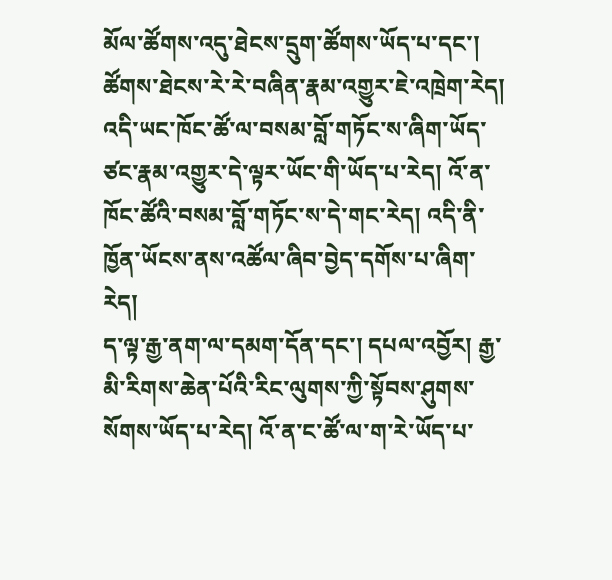མོལ་ཚོགས་འདུ་ཐེངས་དྲུག་ཚོགས་ཡོད་པ་དང་། ཚོགས་ཐེངས་རེ་རེ་བཞིན་རྣམ་འགྱུར་ཇེ་འཁྲེག་རེད། འདི་ཡང་ཁོང་ཚོ་ལ་བསམ་བློ་གཏོང་ས་ཞིག་ཡོད་ཙང་རྣམ་འགྱུར་དེ་ལྟར་ཡོང་གི་ཡོད་པ་རེད། འོ་ན་ཁོང་ཚོའི་བསམ་བློ་གཏོང་ས་དེ་གང་རེད། འདི་ནི་ཁྱོན་ཡོངས་ནས་འཚོལ་ཞིབ་བྱེད་དགོས་པ་ཞིག་རེད།
ད་ལྟ་རྒྱ་ནག་ལ་དམག་དོན་དང་། དཔལ་འབྱོར། རྒྱ་མི་རིགས་ཆེན་པོའི་རིང་ལུགས་ཀྱི་སྟོབས་ཤུགས་སོགས་ཡོད་པ་རེད། འོ་ན་ང་ཚོ་ལ་ག་རེ་ཡོད་པ་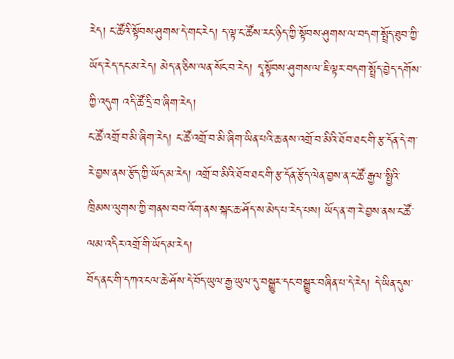རེད། ང་ཚོའི་སྟོབས་ཤུགས་དེ་གང་རེད། ད་ལྟ་ང་ཚོས་རང་ཉིད་ཀྱི་སྟོབས་ཤུགས་ལ་བདག་སྤྲོད་ཐུབ་ཀྱི་ཡོད་རེད་དང་མ་རེད། མེད་ན་ཅིས་ལན་སོང་བ་རེད། དཱ་སྟོབས་ཤུགས་ལ་ཇི་ལྟར་བདག་སྤྲོད་བྱེད་དགོས་ཀྱི་འདུག འདི་ཚོ་དྲི་བ་ཞིག་རེད།
ང་ཚོ་འགྲོ་བ་མི་ཞིག་རེད། ང་ཚོ་འགྲོ་བ་མི་ཞིག་ཡིན་པའི་ཆ་ནས་འགྲོ་བ་མིའི་ཐོབ་ཐང་གི་རྩ་དོན་དེ་ག་རེ་བྱས་ནས་རྩོད་ཀྱི་ཡོད་མ་རེད། འགྲོ་བ་མིའི་ཐོབ་ཐང་གི་རྩ་དོན་རྩོད་ལེན་བྱས་ན་ང་ཚོ་རྒྱལ་སྤྱིའི་ཁྲིམས་ལུགས་ཀྱི་གནས་བབ་འོག་ནས་སྐང་ཆ་ཤོད་ས་མེད་པ་རེད་པས། ཡོད་ན་ག་རེ་བྱས་ནས་ང་ཚོ་ལམ་འདིར་འགྲོ་གི་ཡོད་མ་རེད།
བོད་ནང་གི་དཀའ་ངལ་ཆེ་ཤོས་དེ་བོད་ཡུལ་རྒྱ་ཡུལ་དུ་བསྒྱུར་དང་བསྒྱུར་བཞིན་པ་དེ་རེད། དེ་ཡིན་དུས་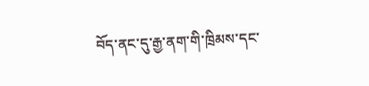བོད་ནང་དུ་རྒྱ་ནག་གི་ཁྲིམས་དང་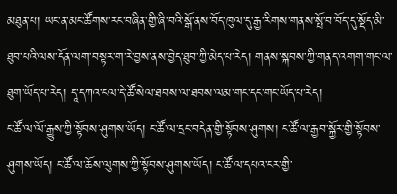མཐུན་པ། ཡང་ན་མང་ཚོགས་རང་བཞིན་གྱི་ཞི་བའི་སྒོ་ནས་བོད་ཁུལ་དུ་རྒྱ་རིགས་གནས་སྤོ་བ་བོད་དུ་སྡོད་མི་ཐུབ་པའི་ལས་དོན་ལག་བསྟར་ག་རེ་བྱས་ནས་བྱེད་ཐུབ་ཀྱི་མེད་པ་རེད། གནས་སྐབས་ཀྱི་གནད་འགག་གང་ལ་ཐུག་ཡོད་པ་རེད། དཱ་དཀའ་ངལ་དེ་ཚོ་སེལ་ཐབས་ལ་ཐབས་ལམ་གང་དང་གང་ཡོད་པ་རེད།
ང་ཚོ་ལ་ལོ་རྒྱུས་ཀྱི་སྟོབས་ཤུགས་ཡོད། ང་ཚོ་ལ་དྲང་བདེན་གྱི་སྟོབས་ཤུགས། ང་ཚོ་ལ་རྒྱབ་སྐྱོར་གྱི་སྟོབས་ཤུགས་ཡོད། ང་ཚོ་ལ་ཆོས་ལུགས་ཀྱི་སྟོབས་ཤུགས་ཡོད། ང་ཚོ་ལ་དཔའ་ངར་གྱི་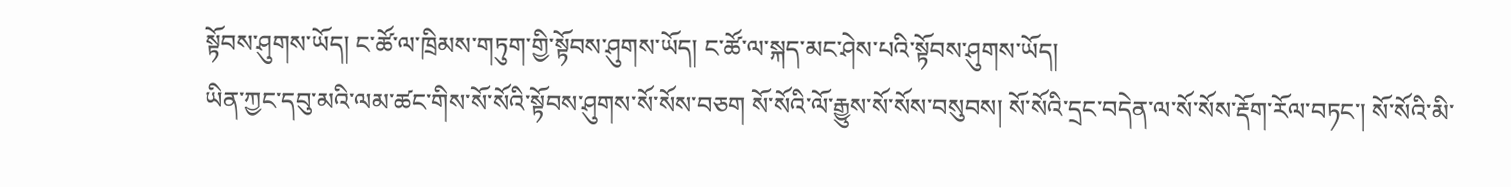སྟོབས་ཤུགས་ཡོད། ང་ཚོ་ལ་ཁྲིམས་གཏུག་གྱི་སྟོབས་ཤུགས་ཡོད། ང་ཚོ་ལ་སྐད་མང་ཤེས་པའི་སྟོབས་ཤུགས་ཡོད།
ཡིན་ཀྱང་དབུ་མའི་ལམ་ཚང་གིས་སོ་སོའི་སྟོབས་ཤུགས་སོ་སོས་བཅག སོ་སོའི་ལོ་རྒྱུས་སོ་སོས་བསུབས། སོ་སོའི་དྲང་བདེན་ལ་སོ་སོས་རྡོག་རོལ་བཏང་། སོ་སོའི་མི་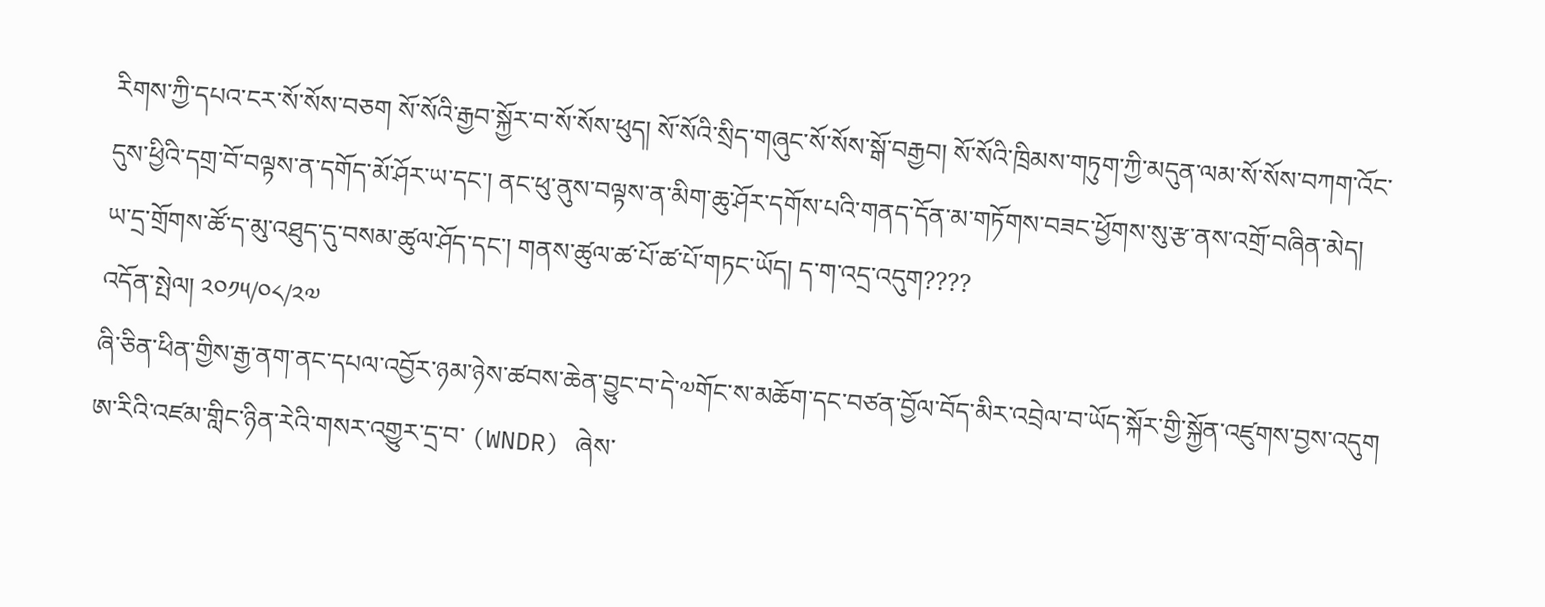རིགས་ཀྱི་དཔའ་ངར་སོ་སོས་བཅག སོ་སོའི་རྒྱབ་སྐྱོར་བ་སོ་སོས་ཕུད། སོ་སོའི་སྲིད་གཞུང་སོ་སོས་སྒོ་བརྒྱབ། སོ་སོའི་ཁྲིམས་གཏུག་ཀྱི་མདུན་ལམ་སོ་སོས་བཀག་འོང་དུས་ཕྱིའི་དགྲ་བོ་བལྟས་ན་དགོད་མོ་ཤོར་ཡ་དང་། ནང་ཕུ་ནུས་བལྟས་ན་མིག་ཆུ་ཤོར་དགོས་པའི་གནད་དོན་མ་གཏོགས་བཟང་ཕྱོགས་སུ་རྩ་ནས་འགྲོ་བཞིན་མེད།
ཡ་དྲ་གྲོགས་ཚོ་ད་མུ་འཐུད་དུ་བསམ་ཚུལ་ཤོད་དང་། གནས་ཚུལ་ཚ་པོ་ཚ་པོ་གཏང་ཡོད། ད་ག་འདྲ་འདུག????
འདོན་སྤེལ། ༢༠༡༥/༠༨/༢༧
ཞི་ཅིན་ཕིན་གྱིས་རྒྱ་ནག་ནང་དཔལ་འབྱོར་ཉམ་ཉེས་ཚབས་ཆེན་བྱུང་བ་དེ་༧གོང་ས་མཆོག་དང་བཙན་བྱོལ་བོད་མིར་འབྲེལ་བ་ཡོད་སྐོར་གྱི་སྐྱོན་འཛུགས་བྱས་འདུག
ཨ་རིའི་འཛམ་གླིང་ཉིན་རེའི་གསར་འགྱུར་དྲ་བ་ (WNDR) ཞེས་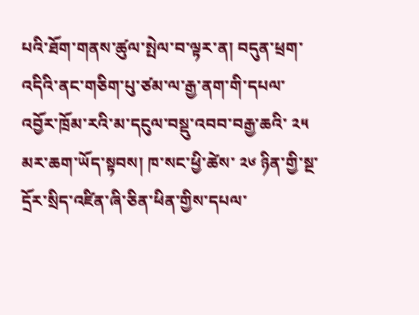པའི་ཐོག་གནས་ཚུལ་སྤེལ་བ་ལྟར་ན། བདུན་ཕྲག་འདིའི་ནང་གཅིག་པུ་ཙམ་ལ་རྒྱ་ནག་གི་དཔལ་འབྱོར་ཁྲོམ་རའི་མ་དངུལ་བསྡུ་འབབ་བརྒྱ་ཆའི་ ༢༥ མར་ཆག་ཡོད་སྟབས། ཁ་སང་ཕྱི་ཚེས་ ༢༦ ཉིན་གྱི་སྔ་དྲོར་སྲིད་འཛིན་ཞི་ཅིན་ཕིན་གྱིས་དཔལ་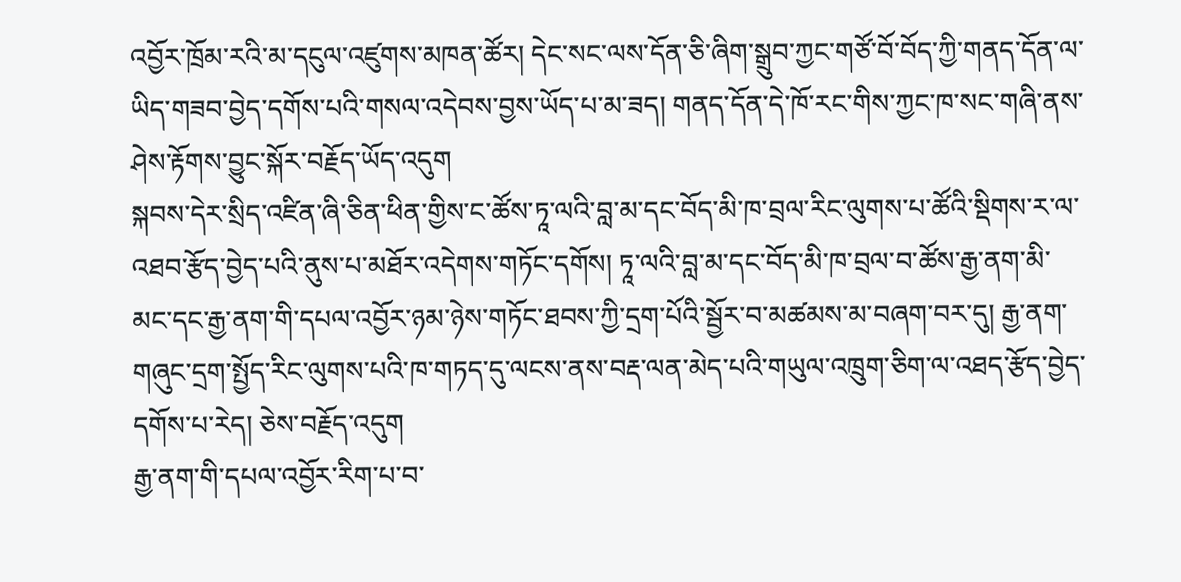འབྱོར་ཁྲོམ་རའི་མ་དངུལ་འཛུགས་མཁན་ཚོར། དེང་སང་ལས་དོན་ཅི་ཞིག་སྒྲུབ་ཀྱང་གཙོ་བོ་བོད་ཀྱི་གནད་དོན་ལ་ཡིད་གཟབ་བྱེད་དགོས་པའི་གསལ་འདེབས་བྱས་ཡོད་པ་མ་ཟད། གནད་དོན་དེ་ཁོ་རང་གིས་ཀྱང་ཁ་སང་གཞི་ནས་ཤེས་རྟོགས་བྱུང་སྐོར་བརྗོད་ཡོད་འདུག
སྐབས་དེར་སྲིད་འཛིན་ཞི་ཅིན་ཕིན་གྱིས་ང་ཚོས་ཏཱ་ལའི་བླ་མ་དང་བོད་མི་ཁ་བྲལ་རིང་ལུགས་པ་ཚོའི་སྡིགས་ར་ལ་འཐབ་རྩོད་བྱེད་པའི་ནུས་པ་མཐོར་འདེགས་གཏོང་དགོས། ཏཱ་ལའི་བླ་མ་དང་བོད་མི་ཁ་བྲལ་བ་ཚོས་རྒྱ་ནག་མི་མང་དང་རྒྱ་ནག་གི་དཔལ་འབྱོར་ཉམ་ཉེས་གཏོང་ཐབས་ཀྱི་དྲག་པོའི་སྦྱོར་བ་མཚམས་མ་བཞག་བར་དུ། རྒྱ་ནག་གཞུང་དྲག་སྤྱོད་རིང་ལུགས་པའི་ཁ་གཏད་དུ་ལངས་ནས་བརྡ་ལན་མེད་པའི་གཡུལ་འཁྲུག་ཅིག་ལ་འཐད་རྩོད་བྱེད་དགོས་པ་རེད། ཅེས་བརྗོད་འདུག
རྒྱ་ནག་གི་དཔལ་འབྱོར་རིག་པ་བ་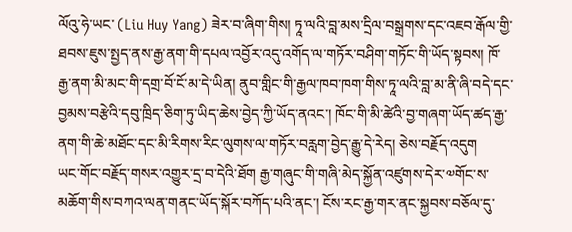ལོའུ་ཧེ་ཡང་ (Liu Huy Yang) ཟེར་བ་ཞིག་གིས། ཏཱ་ལའི་བླ་མས་དྲིལ་བསྒྲགས་དང་འཇབ་རྒོལ་གྱི་ཐབས་ཇུས་སྤྱད་ནས་རྒྱ་ནག་གི་དཔལ་འབྱོར་འདུ་འགོད་ལ་གཏོར་བཤིག་གཏོང་གི་ཡོད་སྟབས། ཁོ་རྒྱ་ནག་མི་མང་གི་དགྲ་བོ་ངོ་མ་དེ་ཡིན། ནུབ་གླིང་གི་རྒྱལ་ཁབ་ཁག་གིས་ཏཱ་ལའི་བླ་མ་ནི་ཞི་བདེ་དང་བྱམས་བརྩེའི་དབུ་ཁྲིད་ཅིག་ཏུ་ཡིད་ཆེས་བྱེད་ཀྱི་ཡོད་ནའང་། ཁོང་གི་མི་ཚེའི་བྱ་གཞག་ཡོད་ཚད་རྒྱ་ནག་གི་ཆེ་མཐོང་དང་མི་རིགས་རིང་ལུགས་ལ་གཏོར་བརླག་བྱེད་རྒྱུ་དེ་རེད། ཅེས་བརྗོད་འདུག
ཡང་གོང་བརྗོད་གསར་འགྱུར་དྲ་བ་དེའི་ཐོག རྒྱ་གཞུང་གི་གཞི་མེད་སྐྱོན་འཛུགས་དེར་༧གོང་ས་མཆོག་གིས་བཀའ་ལན་གནང་ཡོད་སྐོར་བཀོད་པའི་ནང་། ངོས་རང་རྒྱ་གར་ནང་སྐྱབས་བཅོལ་དུ་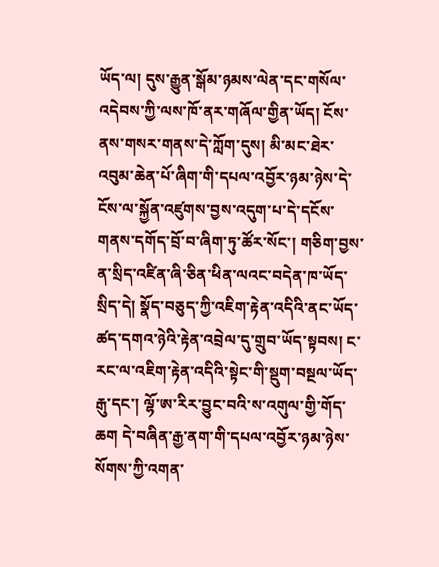ཡོད་ལ། དུས་རྒྱུན་སྒོམ་ཉམས་ལེན་དང་གསོལ་འདེབས་ཀྱི་ལས་ཁོ་ནར་གཞོལ་གྱིན་ཡོད། ངོས་ནས་གསར་གནས་དེ་ཀློག་དུས། མི་མང་ཐེར་འབུམ་ཆེན་པོ་ཞིག་གི་དཔལ་འབྱོར་ཉམ་ཉེས་དེ་ངོས་ལ་སྐྱོན་འཛུགས་བྱས་འདུག་པ་དེ་དངོས་གནས་དགོད་བྲོ་བ་ཞིག་ཏུ་ཚོར་སོང་། གཅིག་བྱས་ན་སྲིད་འཛིན་ཞི་ཅིན་ཕིན་ལའང་བདེན་ཁ་ཡོད་སྲིད་དེ། སྣོད་བཅུད་ཀྱི་འཇིག་རྟེན་འདིའི་ནང་ཡོད་ཚད་དགའ་ཉེའི་རྟེན་འབྲེལ་དུ་གྲུབ་ཡོད་སྟབས། ང་རང་ལ་འཇིག་རྟེན་འདིའི་སྟེང་གི་སྡུག་བསྔལ་ཡོད་རྒུ་དང་། ལྷོ་ཨ་རིར་བྱུང་བའི་ས་འགུལ་གྱི་གོད་ཆག དེ་བཞིན་རྒྱ་ནག་གི་དཔལ་འབྱོར་ཉམ་ཉེས་སོགས་ཀྱི་འགན་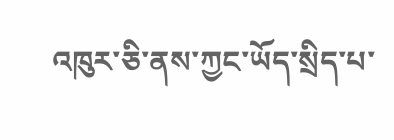འཁུར་ཅི་ནས་ཀྱང་ཡོད་སྲིད་པ་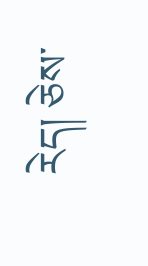རེད། ཅེས་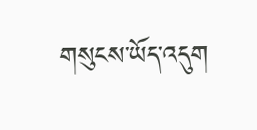གསུངས་ཡོད་འདུག